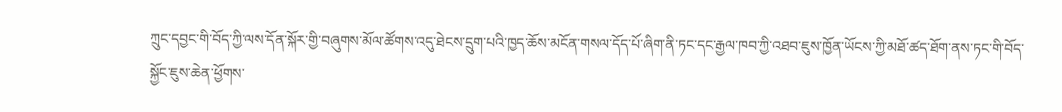ཀྲུང་དབྱང་གི་བོད་ཀྱི་ལས་དོན་སྐོར་གྱི་བཞུགས་མོལ་ཚོགས་འདུ་ཐེངས་དྲུག་པའི་ཁྱད་ཆོས་མངོན་གསལ་དོད་པོ་ཞིག་ནི་ཏང་དང་རྒྱལ་ཁབ་ཀྱི་འཐབ་ཇུས་ཁྱོན་ཡོངས་ཀྱི་མཐོ་ཚད་ཐོག་ནས་ཏང་གི་བོད་སྐྱོང་ཇུས་ཆེན་ཕྱོགས་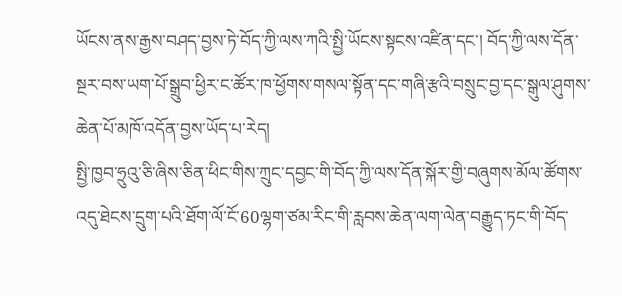ཡོངས་ནས་རྒྱས་བཤད་བྱས་ཏེ་བོད་ཀྱི་ལས་ཀའི་སྤྱི་ཡོངས་སྟངས་འཛིན་དང་། བོད་ཀྱི་ལས་དོན་སྔར་བས་ཡག་པོ་སྒྲུབ་ཕྱིར་ང་ཚོར་ཁ་ཕྱོགས་གསལ་སྟོན་དང་གཞི་རྩའི་བསྲུང་བྱ་དང་སྒུལ་ཤུགས་ཆེན་པོ་མཁོ་འདོན་བྱས་ཡོད་པ་རེད།
སྤྱི་ཁྱབ་ཧྲུའུ་ཅི་ཞིས་ཅིན་ཕིང་གིས་ཀྲུང་དབྱང་གི་བོད་ཀྱི་ལས་དོན་སྐོར་གྱི་བཞུགས་མོལ་ཚོགས་འདུ་ཐེངས་དྲུག་པའི་ཐོག་ལོ་ངོ་60ལྷག་ཙམ་རིང་གི་རླབས་ཆེན་ལག་ལེན་བརྒྱུད་ཏང་གི་བོད་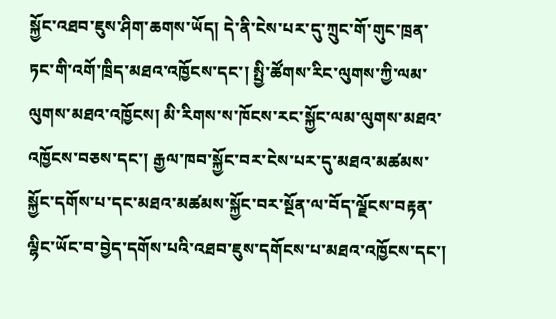སྐྱོང་འཐབ་ཇུས་ཤིག་ཆགས་ཡོད། དེ་ནི་ངེས་པར་དུ་ཀྲུང་གོ་གུང་ཁྲན་ཏང་གི་འགོ་ཁྲིད་མཐའ་འཁྱོངས་དང་། སྤྱི་ཚོགས་རིང་ལུགས་ཀྱི་ལམ་ལུགས་མཐའ་འཁྱོངས། མི་རིགས་ས་ཁོངས་རང་སྐྱོང་ལམ་ལུགས་མཐའ་འཁྱོངས་བཅས་དང་། རྒྱལ་ཁབ་སྐྱོང་བར་ངེས་པར་དུ་མཐའ་མཚམས་སྐྱོང་དགོས་པ་དང་མཐའ་མཚམས་སྐྱོང་བར་སྔོན་ལ་བོད་ལྗོངས་བརྟན་ལྷིང་ཡོང་བ་བྱེད་དགོས་པའི་འཐབ་ཇུས་དགོངས་པ་མཐའ་འཁྱོངས་དང་།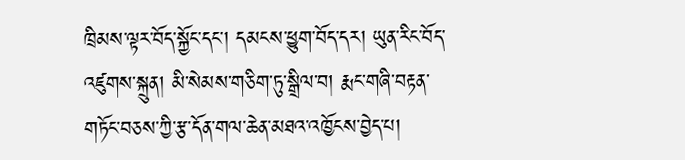ཁྲིམས་ལྟར་བོད་སྐྱོང་དང་། དམངས་ཕྱུག་བོད་དར། ཡུན་རིང་བོད་འཛུགས་སྐྲུན། མི་སེམས་གཅིག་ཏུ་སྒྲིལ་བ། རྨང་གཞི་བརྟན་གཏོང་བཅས་ཀྱི་རྩ་དོན་གལ་ཆེན་མཐའ་འཁྱོངས་བྱེད་པ།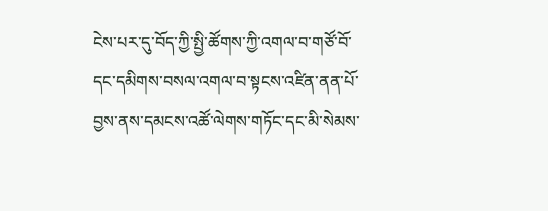ངེས་པར་དུ་བོད་ཀྱི་སྤྱི་ཚོགས་ཀྱི་འགལ་བ་གཙོ་བོ་དང་དམིགས་བསལ་འགལ་བ་སྟངས་འཛིན་ནན་པོ་བྱས་ནས་དམངས་འཚོ་ལེགས་གཏོང་དང་མི་སེམས་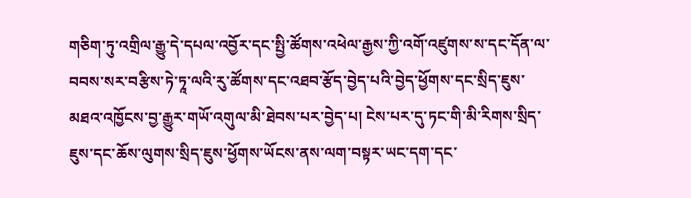གཅིག་ཏུ་འགྲིལ་རྒྱུ་དེ་དཔལ་འབྱོར་དང་སྤྱི་ཚོགས་འཕེལ་རྒྱས་ཀྱི་འགོ་འཛུགས་ས་དང་དོན་ལ་བབས་སར་བརྩིས་ཏེ་ཏཱ་ལའི་རུ་ཚོགས་དང་འཐབ་རྩོད་བྱེད་པའི་བྱེད་ཕྱོགས་དང་སྲིད་ཇུས་མཐའ་འཁྱོངས་བྱ་རྒྱུར་གཡོ་འགུལ་མི་ཐེབས་པར་བྱེད་པ། ངེས་པར་དུ་ཏང་གི་མི་རིགས་སྲིད་ཇུས་དང་ཆོས་ལུགས་སྲིད་ཇུས་ཕྱོགས་ཡོངས་ནས་ལག་བསྟར་ཡང་དག་དང་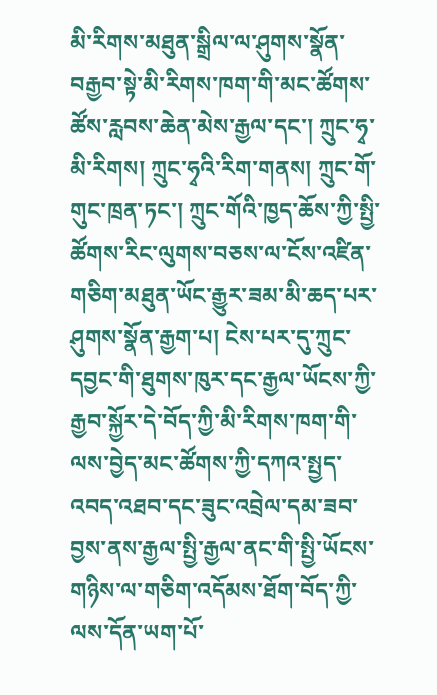མི་རིགས་མཐུན་སྒྲིལ་ལ་ཤུགས་སྣོན་བརྒྱབ་སྟེ་མི་རིགས་ཁག་གི་མང་ཚོགས་ཚོས་རླབས་ཆེན་མེས་རྒྱལ་དང་། ཀྲུང་ཧྭ་མི་རིགས། ཀྲུང་ཧྭའི་རིག་གནས། ཀྲུང་གོ་གུང་ཁྲན་ཏང་། ཀྲུང་གོའི་ཁྱད་ཆོས་ཀྱི་སྤྱི་ཚོགས་རིང་ལུགས་བཅས་ལ་ངོས་འཛིན་གཅིག་མཐུན་ཡོང་རྒྱུར་ཟམ་མི་ཆད་པར་ཤུགས་སྣོན་རྒྱག་པ། ངེས་པར་དུ་ཀྲུང་དབྱང་གི་ཐུགས་ཁུར་དང་རྒྱལ་ཡོངས་ཀྱི་རྒྱབ་སྐྱོར་དེ་བོད་ཀྱི་མི་རིགས་ཁག་གི་ལས་བྱེད་མང་ཚོགས་ཀྱི་དཀའ་སྤྱད་འབད་འཐབ་དང་ཟུང་འབྲེལ་དམ་ཟབ་བྱས་ནས་རྒྱལ་སྤྱི་རྒྱལ་ནང་གི་སྤྱི་ཡོངས་གཉིས་ལ་གཅིག་འདོམས་ཐོག་བོད་ཀྱི་ལས་དོན་ཡག་པོ་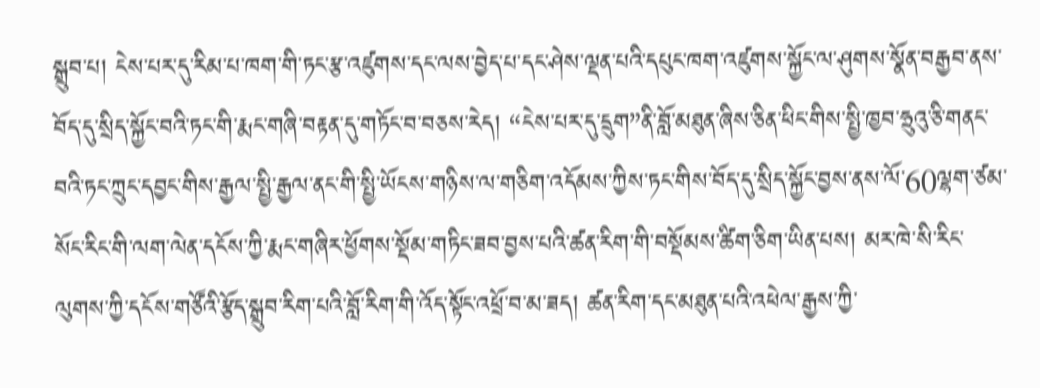སྒྲུབ་པ། ངེས་པར་དུ་རིམ་པ་ཁག་གི་ཏང་རྩ་འཛུགས་དང་ལས་བྱེད་པ་དང་ཤེས་ལྡན་པའི་དཔུང་ཁག་འཛུགས་སྐྱོང་ལ་ཤུགས་སྣོན་བརྒྱབ་ནས་བོད་དུ་སྲིད་སྐྱོང་བའི་ཏང་གི་རྨང་གཞི་བརྟན་དུ་གཏོང་བ་བཅས་རེད། “ངེས་པར་དུ་དྲུག”ནི་བློ་མཐུན་ཞིས་ཅིན་ཕིང་གིས་སྤྱི་ཁྱབ་ཧྲུའུ་ཅི་གནང་བའི་ཏང་ཀྲུང་དབྱང་གིས་རྒྱལ་སྤྱི་རྒྱལ་ནང་གི་སྤྱི་ཡོངས་གཉིས་ལ་གཅིག་འདོམས་ཀྱིས་ཏང་གིས་བོད་དུ་སྲིད་སྐྱོང་བྱས་ནས་ལོ་60ལྷག་ཙམ་སོང་རིང་གི་ལག་ལེན་དངོས་ཀྱི་རྨང་གཞིར་ཕྱོགས་སྡོམ་གཏིང་ཟབ་བྱས་པའི་ཚན་རིག་གི་བསྡོམས་ཚིག་ཅིག་ཡིན་པས། མར་ཁེ་སི་རིང་ལུགས་ཀྱི་དངོས་གཙོའི་རྩོད་སྒྲུབ་རིག་པའི་བློ་རིག་གི་འོད་སྟོང་འཕྲོ་བ་མ་ཟད། ཚན་རིག་དང་མཐུན་པའི་འཕེལ་རྒྱས་ཀྱི་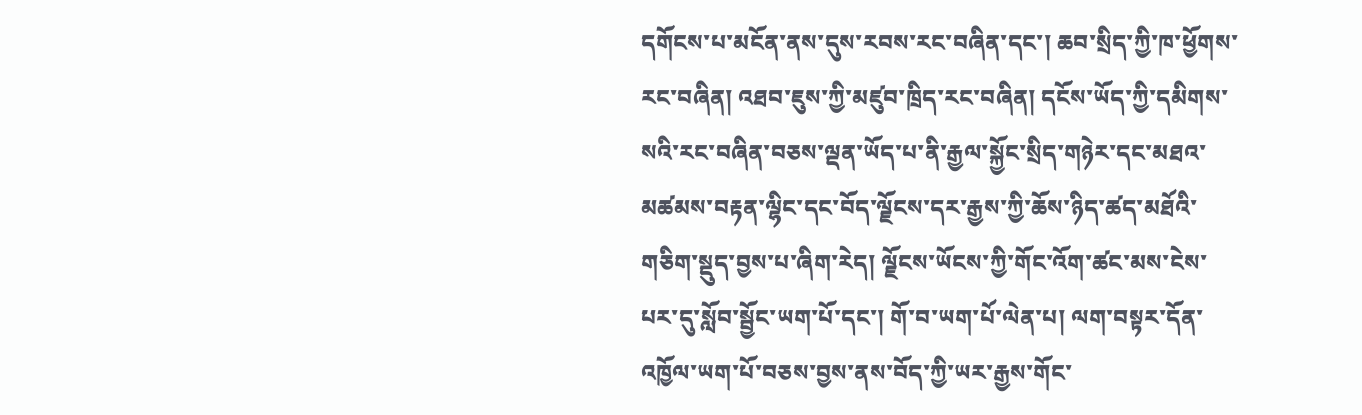དགོངས་པ་མངོན་ནས་དུས་རབས་རང་བཞིན་དང་། ཆབ་སྲིད་ཀྱི་ཁ་ཕྱོགས་རང་བཞིན། འཐབ་ཇུས་ཀྱི་མཛུབ་ཁྲིད་རང་བཞིན། དངོས་ཡོད་ཀྱི་དམིགས་སའི་རང་བཞིན་བཅས་ལྡན་ཡོད་པ་ནི་རྒྱལ་སྐྱོང་སྲིད་གཉེར་དང་མཐའ་མཚམས་བརྟན་ལྷིང་དང་བོད་ལྗོངས་དར་རྒྱས་ཀྱི་ཆོས་ཉིད་ཚད་མཐོའི་གཅིག་སྡུད་བྱས་པ་ཞིག་རེད། ལྗོངས་ཡོངས་ཀྱི་གོང་འོག་ཚང་མས་ངེས་པར་དུ་སློབ་སྦྱོང་ཡག་པོ་དང་། གོ་བ་ཡག་པོ་ལེན་པ། ལག་བསྟར་དོན་འཁྱོལ་ཡག་པོ་བཅས་བྱས་ནས་བོད་ཀྱི་ཡར་རྒྱས་གོང་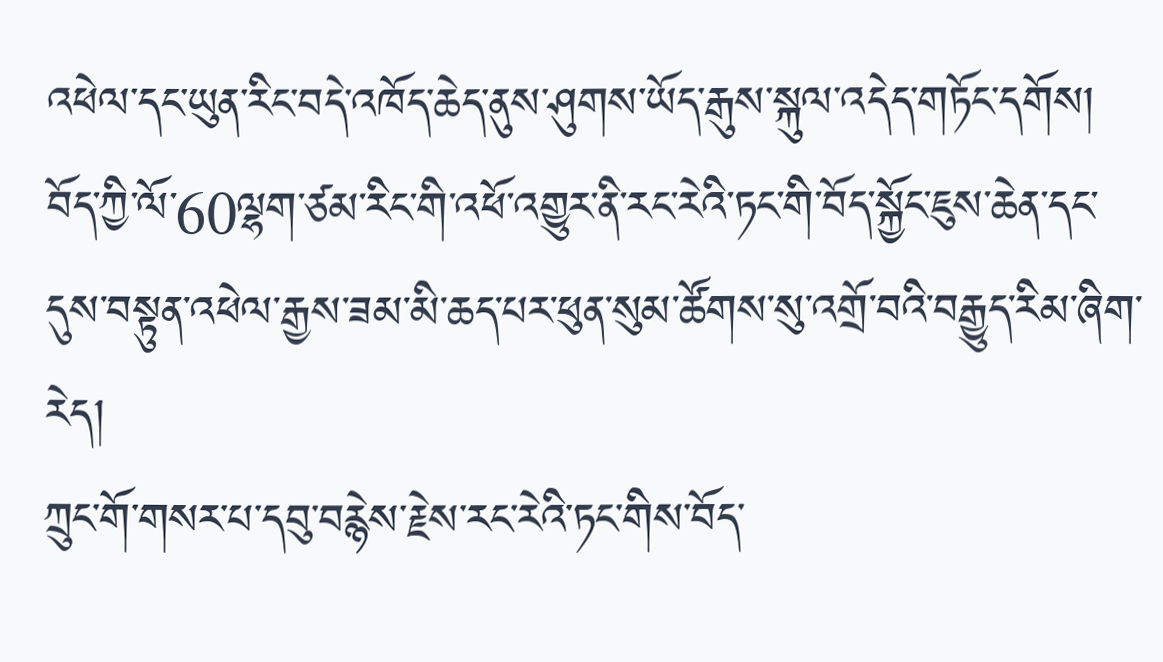འཕེལ་དང་ཡུན་རིང་བདེ་འཁོད་ཆེད་ནུས་ཤུགས་ཡོད་རྒུས་སྐུལ་འདེད་གཏོང་དགོས།
བོད་ཀྱི་ལོ་60ལྷག་ཙམ་རིང་གི་འཕོ་འགྱུར་ནི་རང་རེའི་ཏང་གི་བོད་སྐྱོང་ཇུས་ཆེན་དང་དུས་བསྟུན་འཕེལ་རྒྱས་ཟམ་མི་ཆད་པར་ཕུན་སུམ་ཚོགས་སུ་འགྲོ་བའི་བརྒྱུད་རིམ་ཞིག་རེད།
ཀྲུང་གོ་གསར་པ་དབུ་བརྙེས་རྗེས་རང་རེའི་ཏང་གིས་བོད་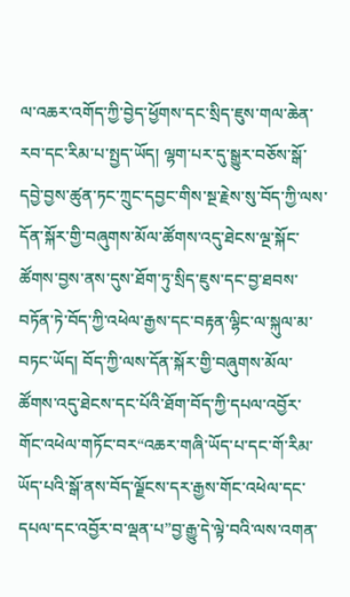ལ་འཆར་འགོད་ཀྱི་བྱེད་ཕྱོགས་དང་སྲིད་ཇུས་གལ་ཆེན་རབ་དང་རིམ་པ་སྤྱད་ཡོད། ལྷག་པར་དུ་སྒྱུར་བཅོས་སྒོ་དབྱེ་བྱས་ཚུན་ཏང་ཀྲུང་དབྱང་གིས་སྔ་རྗེས་སུ་བོད་ཀྱི་ལས་དོན་སྐོར་གྱི་བཞུགས་མོལ་ཚོགས་འདུ་ཐེངས་ལྔ་སྐོང་ཚོགས་བྱས་ནས་དུས་ཐོག་ཏུ་སྲིད་ཇུས་དང་བྱ་ཐབས་བཏོན་ཏེ་བོད་ཀྱི་འཕེལ་རྒྱས་དང་བརྟན་ལྷིང་ལ་སྐུལ་མ་བཏང་ཡོད། བོད་ཀྱི་ལས་དོན་སྐོར་གྱི་བཞུགས་མོལ་ཚོགས་འདུ་ཐེངས་དང་པོའི་ཐོག་བོད་ཀྱི་དཔལ་འབྱོར་གོང་འཕེལ་གཏོང་བར“འཆར་གཞི་ཡོད་པ་དང་གོ་རིམ་ཡོད་པའི་སྒོ་ནས་བོད་ལྗོངས་དར་རྒྱས་གོང་འཕེལ་དང་དཔལ་དང་འབྱོར་བ་ལྡན་པ”བྱ་རྒྱུ་དེ་ལྟེ་བའི་ལས་འགན་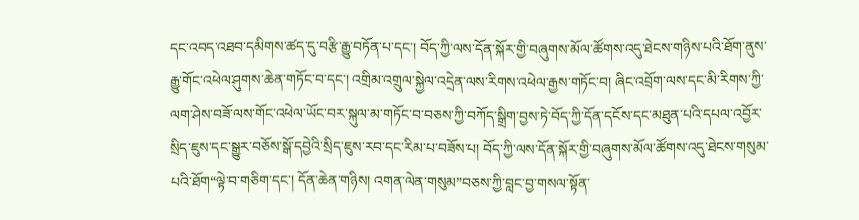དང་འབད་འཐབ་དམིགས་ཚད་དུ་བརྩི་རྒྱུ་བཏོན་པ་དང་། བོད་ཀྱི་ལས་དོན་སྐོར་གྱི་བཞུགས་མོལ་ཚོགས་འདུ་ཐེངས་གཉིས་པའི་ཐོག་ནུས་རྒྱུ་གོང་འཕེལ་ཤུགས་ཆེན་གཏོང་བ་དང་། འགྲིམ་འགྲུལ་སྐྱེལ་འདྲེན་ལས་རིགས་འཕེལ་རྒྱས་གཏོང་བ། ཞིང་འབྲོག་ལས་དང་མི་རིགས་ཀྱི་ལག་ཤེས་བཟོ་ལས་གོང་འཕེལ་ཡོང་བར་སྐུལ་མ་གཏོང་བ་བཅས་ཀྱི་བཀོད་སྒྲིག་བྱས་ཏེ་བོད་ཀྱི་དོན་དངོས་དང་མཐུན་པའི་དཔལ་འབྱོར་སྲིད་ཇུས་དང་སྒྱུར་བཅོས་སྒོ་དབྱེའི་སྲིད་ཇུས་རབ་དང་རིམ་པ་བཟོས་པ། བོད་ཀྱི་ལས་དོན་སྐོར་གྱི་བཞུགས་མོལ་ཚོགས་འདུ་ཐེངས་གསུམ་པའི་ཐོག“ལྟེ་བ་གཅིག་དང་། དོན་ཆེན་གཉིས། འགན་ལེན་གསུམ”བཅས་ཀྱི་བླང་བྱ་གསལ་སྟོན་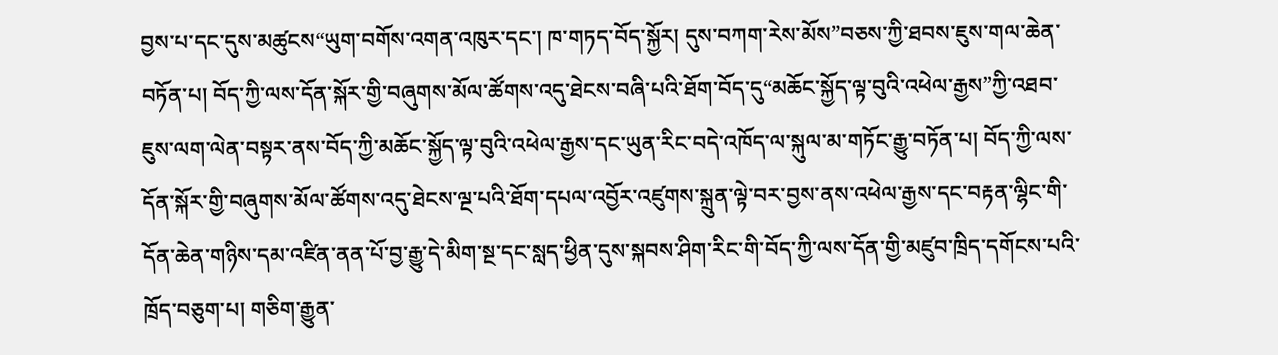བྱས་པ་དང་དུས་མཚུངས“ཡུག་བགོས་འགན་འཁུར་དང་། ཁ་གཏད་བོད་སྐྱོར། དུས་བཀག་རེས་མོས”བཅས་ཀྱི་ཐབས་ཇུས་གལ་ཆེན་བཏོན་པ། བོད་ཀྱི་ལས་དོན་སྐོར་གྱི་བཞུགས་མོལ་ཚོགས་འདུ་ཐེངས་བཞི་པའི་ཐོག་བོད་དུ“མཆོང་སྐྱོད་ལྟ་བུའི་འཕེལ་རྒྱས”ཀྱི་འཐབ་ཇུས་ལག་ལེན་བསྟར་ནས་བོད་ཀྱི་མཆོང་སྐྱོད་ལྟ་བུའི་འཕེལ་རྒྱས་དང་ཡུན་རིང་བདེ་འཁོད་ལ་སྐུལ་མ་གཏོང་རྒྱུ་བཏོན་པ། བོད་ཀྱི་ལས་དོན་སྐོར་གྱི་བཞུགས་མོལ་ཚོགས་འདུ་ཐེངས་ལྔ་པའི་ཐོག་དཔལ་འབྱོར་འཛུགས་སྐྲུན་ལྟེ་བར་བྱས་ནས་འཕེལ་རྒྱས་དང་བརྟན་ལྷིང་གི་དོན་ཆེན་གཉིས་དམ་འཛིན་ནན་པོ་བྱ་རྒྱུ་དེ་མིག་སྔ་དང་སླད་ཕྱིན་དུས་སྐབས་ཤིག་རིང་གི་བོད་ཀྱི་ལས་དོན་གྱི་མཛུབ་ཁྲིད་དགོངས་པའི་ཁྲོད་བཅུག་པ། གཅིག་རྒྱུན་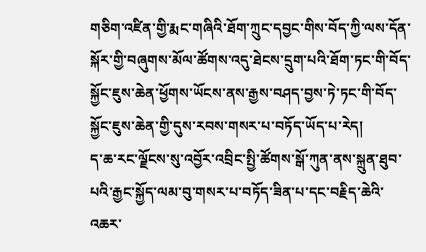གཅིག་འཛིན་གྱི་རྨང་གཞིའི་ཐོག་ཀྲུང་དབྱང་གིས་བོད་ཀྱི་ལས་དོན་སྐོར་གྱི་བཞུགས་མོལ་ཚོགས་འདུ་ཐེངས་དྲུག་པའི་ཐོག་ཏང་གི་བོད་སྐྱོང་ཇུས་ཆེན་ཕྱོགས་ཡོངས་ནས་རྒྱས་བཤད་བྱས་ཏེ་ཏང་གི་བོད་སྐྱོང་ཇུས་ཆེན་གྱི་དུས་རབས་གསར་པ་བཏོད་ཡོད་པ་རེད།
ད་ཆ་རང་ལྗོངས་སུ་འབྱོར་འབྲིང་སྤྱི་ཚོགས་སྒོ་ཀུན་ནས་སྐྲུན་ཐུབ་པའི་རྒྱང་སྐྱོད་ལམ་བུ་གསར་པ་བཏོད་ཟིན་པ་དང་བརྗིད་ཆེའི་འཆར་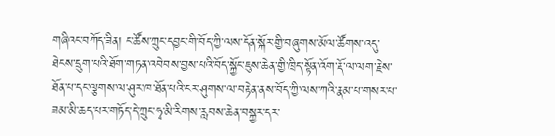གཞིའང་བཀོད་ཟིན། ང་ཚོས་ཀྲུང་དབྱང་གི་བོད་ཀྱི་ལས་དོན་སྐོར་གྱི་བཞུགས་མོལ་ཚོགས་འདུ་ཐེངས་དྲུག་པའི་ཐོག་གཏན་འབེབས་བྱས་པའི་བོད་སྐྱོང་ཇུས་ཆེན་གྱི་ཁྲིད་སྟོན་འོག་རྡོ་ལ་ལག་རྗེས་ཐོན་པ་དང་ལྕགས་ལ་ཤུར་ཁ་ཐོན་པའི་ངར་ཤུགས་ལ་བརྟེན་ནས་བོད་ཀྱི་ལས་ཀའི་རྣམ་པ་གསར་པ་ཟམ་མི་ཆད་པར་གཏོད་དེ་ཀྲུང་ཧྭ་མི་རིགས་རླབས་ཆེན་བསྐྱར་དར་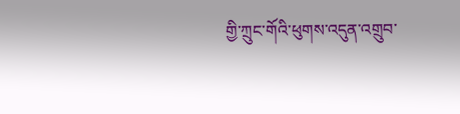གྱི་ཀྲུང་གོའི་ཕུགས་འདུན་འགྲུབ་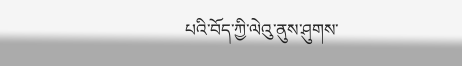པའི་བོད་ཀྱི་ལེའུ་ནུས་ཤུགས་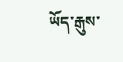ཡོད་རྒུས་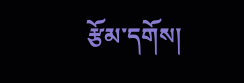རྩོམ་དགོས།